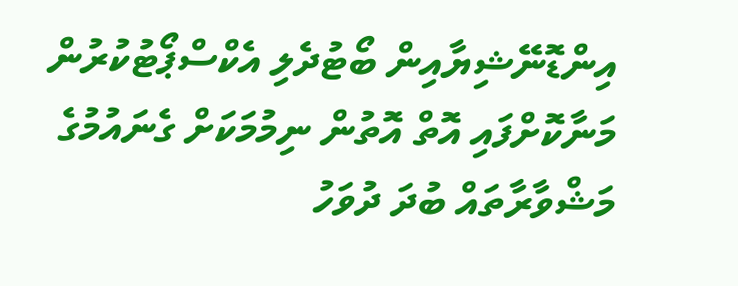އިންޑޮނޭޝިޔާއިން ބޯޓުދެލި އެކްސްޕޯޓުކުރުން މަނާކޮށްފައި އޮތް އޮތުން ނިމުމަކަށް ގެނައުމުގެ މަޝްވާރާތައް ބުދަ ދުވަހު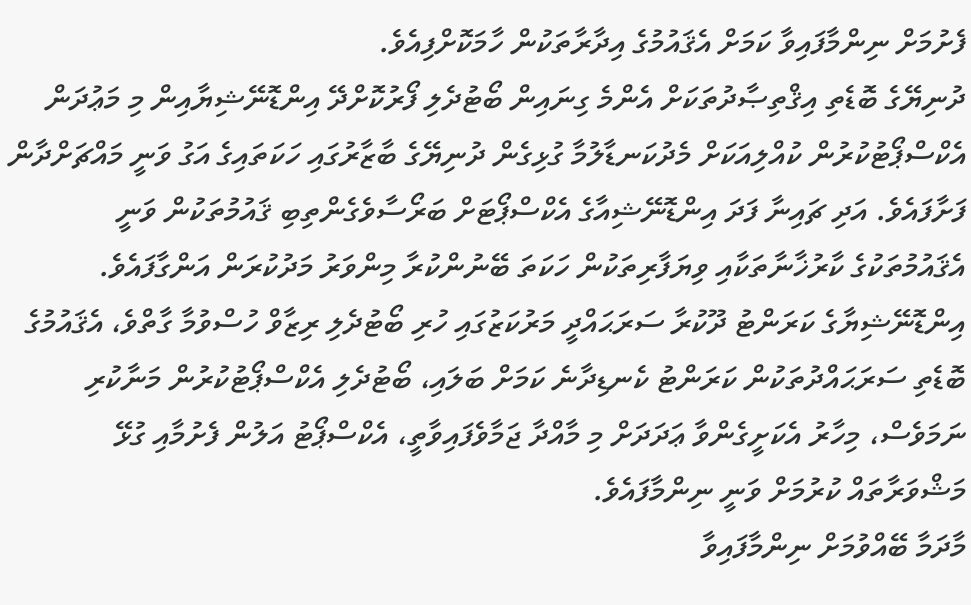ފެށުމަށް ނިންމާފައިވާ ކަމަށް އެޤައުމުގެ އިދާރާތަކުން ހާމަކޮށްފިއެވެ.
ދުނިޔޭގެ ބޮޑެތި އިޤްތިޞާދުތަކަށް އެންމެ ގިނައިން ބޯޓުދެލި ފޯރުކޮށްދޭ އިންޑޮނޭޝިޔާއިން މި މަޢުދަން އެކްސްޕޯޓުކުރުން ކުއްލިއަކަށް މެދުކަނޑާލުމާ ގުޅިގެން ދުނިޔޭގެ ބާޒާރުގައި ހަކަތައިގެ އަގު ވަނީ މައްޗަށްދާން ފަށާފައެވެ. އަދި ޗައިނާ ފަދަ އިންޑޮނޭޝިއާގެ އެކްސްޕޯޓަށް ބަރޯސާވެގެންތިބި ޤައުމުތަކުން ވަނީ އެޤައުމުތަކުގެ ކާރުޚާނާތަކާއި ވިޔަފާރިތަކުން ހަކަތަ ބޭނުންކުރާ މިންވަރު މަދުކުރަން އަންގާފައެވެ.
އިންޑޮނޭޝިޔާގެ ކަރަންޓު ދޫކުރާ ސަރަޙައްދީ މަރުކަޒުގައި ހުރި ބޯޓުދެލި ރިޒާވް ހުސްވުމާ ގާތްވެ، އެޤައުމުގެ ބޮޑެތި ސަރަޙައްދުތަކުން ކަރަންޓު ކެނޑިދާނެ ކަމަށް ބަލައި، ބޯޓުދެލި އެކްސްޕޯޓުކުރުން މަނާކުރި ނަމަވެސް، މިހާރު އެކަށީގެންވާ ޢަދަދަށް މި މާއްދާ ޖަމާވެފައިވާތީ، އެކްސްޕޯޓު އަލުން ފެށުމާއި ގުޅޭ މަޝްވަރާތައް ކުރުމަށް ވަނީ ނިންމާފައެވެ.
މާދަމާ ބޭއްވުމަށް ނިންމާފައިވާ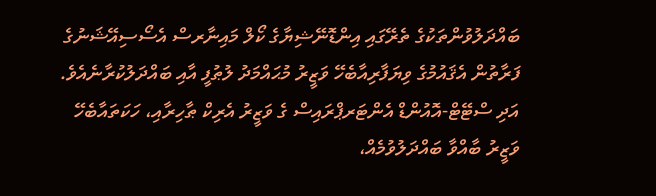ބައްދަލުވުންތަކުގެ ތެރޭގައި އިންޑޮނޭޝިޔާގެ ކޯލް މައިނާރސް އެސޯސިއޭޝަނުގެ ފަރާތުން އެޤައުމުގެ ވިޔަފާރިއާބެހޭ ވަޒީރު މުޙައްމަދު ލުޠުފީ އާއި ބައްދަލުކުރާނެއެވެ. އަދި ސްޓޭޓް-އޮއުންޑް އެންޓަރޕްރައިސް ގެ ވަޒީރު އެރިކް ޠާހިރާއި، ހަކަތައާބެހޭ ވަޒީރު ބާއްވާ ބައްދަލުވުމެއް،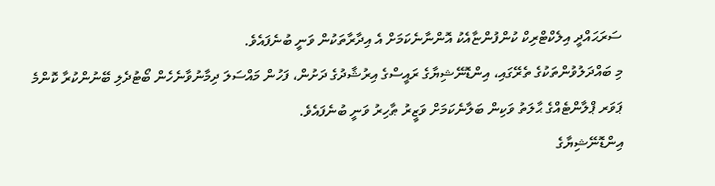ސަރަޙައްދީ އިލެކްޓްރިކް ކުންފުންޏާއެކު އޮންނާނެކަމަށް އެ އިދާރާތަކުން ވަނީ ބުނެފައެވެ.
މި ބައްދަލުވުންތަކުގެ ތެރޭގައި، އިންޑޮނޭޝިޔާގެ ރައީސްގެ އިރުޝާދުގެ ދަށުން، ފަހުން މައްސަލަ ދިމާނުވާނެހެން ބޯޓުދެލި ބޭނުންކުރާ ކޮންމެ ޕަވަރ ޕްލާންޓެއްގެ ޙާލަތު ވަކިން ބަލާނެކަމަށް ވަޒީރު ޠާހިރު ވަނީ ބުނެފައެވެ.
އިންޑޮނޭޝިޔާގެ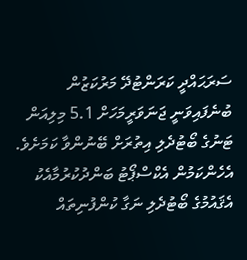ސަރަޙައްދީ ކަރަންޓުދޭ މަރުކަޒުން ބުނެފައިވަނީ ޖަނަވަރީމަހަށް 5.1 މިލިއަން ޓަނުގެ ބޯޓުދެލި އިތުރަށް ބޭނުންވާ ކަމަށެވެ. އެހެންކަމުން އެކްސްޕޯޓު ބަންދުކުރުމާއެކު އެޤައުމުގެ ބޯޓުދެލި ނަގާ ކުންފުނިތައް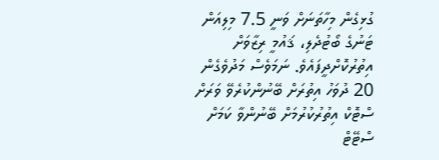ގުޅިގެން މިހާތަނަށް ވަނީ 7.5 މިލިއަން ޓަނުގެ ބޯޓުދެލި، ޤައުމީ ރިޒާވަށް އިތުރުކޮށްދީފައެވެ. ނަމަވެސް މަދުވެގެން 20 ދުވަހު އިތުރަށް ބޭނުންކުރެވޭ ވަރަށް ސްޓޮކް އިތުރުކުރުމަށް ބޭނުންވާ ކަމަށް ސްޓޭޓް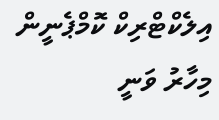އިލެކްޓްރިކް ކޮމްޕެނީން މިހާރު ވަނީ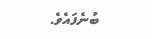ބުނެފައެވެ.